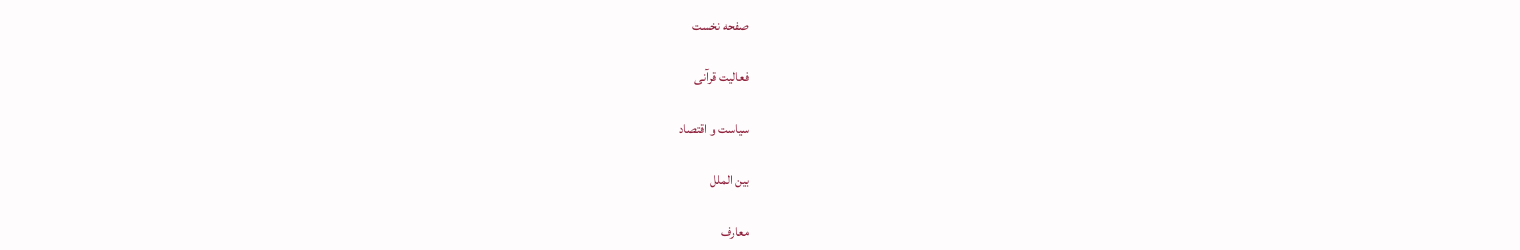صفحه نخست

فعالیت قرآنی

سیاست و اقتصاد

بین الملل

معارف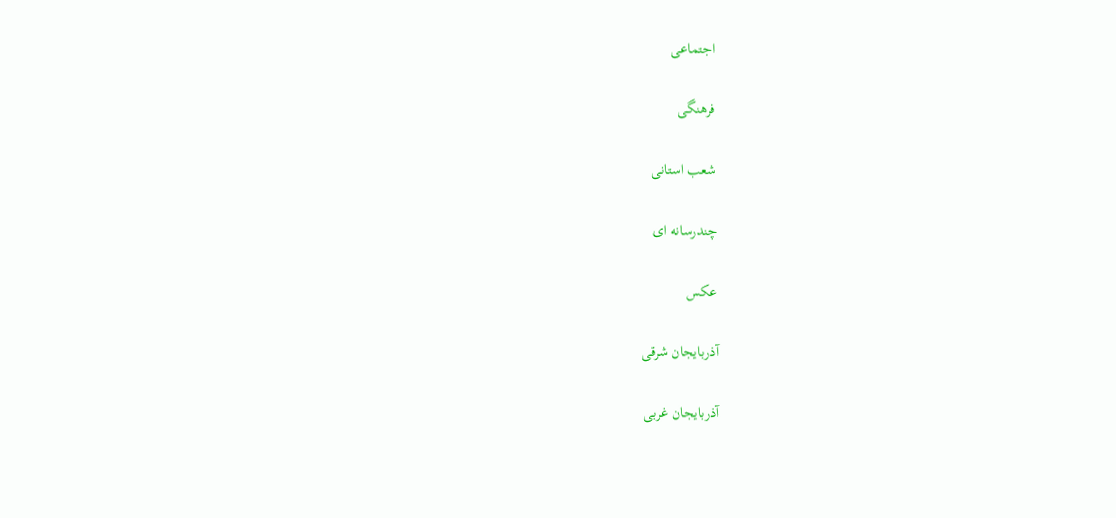اجتماعی

فرهنگی

شعب استانی

چندرسانه ای

عکس

آذربایجان شرقی

آذربایجان غربی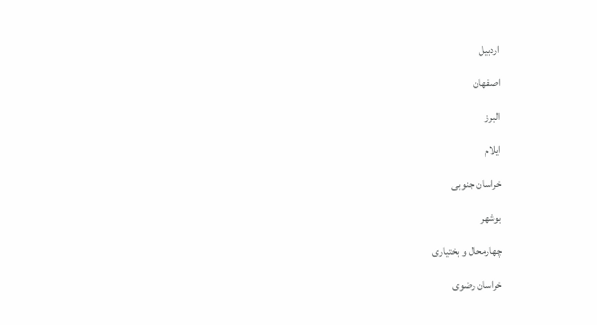اردبیل

اصفهان

البرز

ایلام

خراسان جنوبی

بوشهر

چهارمحال و بختیاری

خراسان رضوی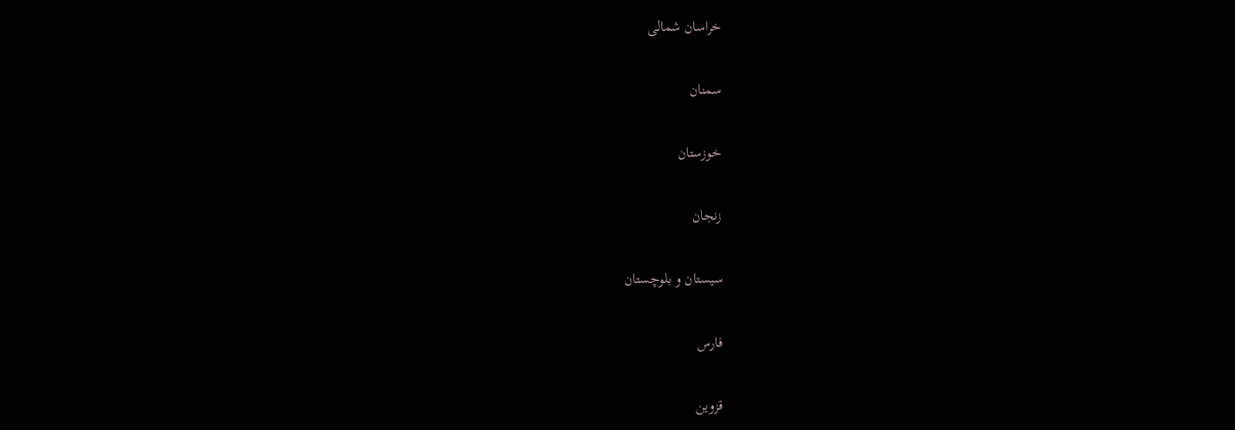خراسان شمالی

سمنان

خوزستان

زنجان

سیستان و بلوچستان

فارس

قزوین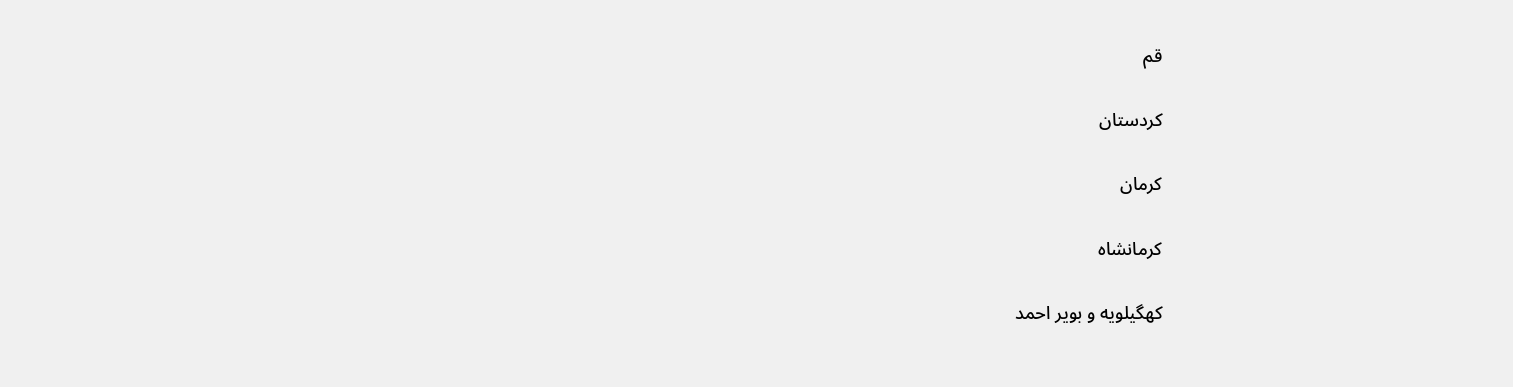قم

کردستان

کرمان

کرمانشاه

کهگیلویه و بویر احمد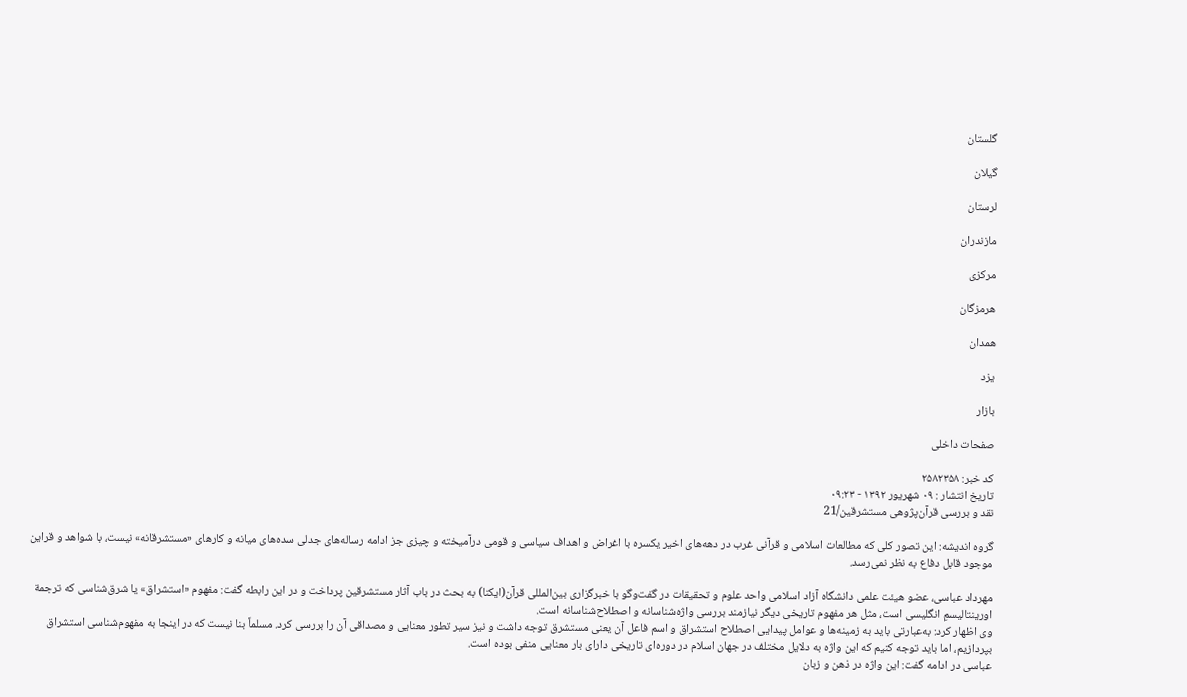گلستان

گیلان

لرستان

مازندران

مرکزی

هرمزگان

همدان

یزد

بازار

صفحات داخلی

کد خبر: ۲۵۸۲۳۵۸
تاریخ انتشار : ۰۹ شهريور ۱۳۹۲ - ۰۹:۲۳
نقد و بررسی قرآن‌پژوهی مستشرقين/21

گروه انديشه: اين تصور كلی كه مطالعات اسلامی و قرآنی غرب در دهه‌های اخير يكسره با اغراض و اهداف سياسی و قومی درآميخته و چيزی جز ادامه رساله‌‌های جدلی سده‌های ميانه و كارهای «مستشرقانه» نيست، با شواهد و قراين موجود قابل دفاع به نظر نمی‌رسد.

مهرداد عباسی، عضو هيئت علمی دانشگاه آزاد اسلامی واحد علوم و تحقيقات در گفت‌وگو با خبرگزاری بين‌المللی قرآن(ايكنا) به بحث در باب آثار مستشرقين پرداخت و در اين رابطه گفت: مفهوم «استشراق» يا شرق‌شناسی كه ترجمة اورينتاليسمِ انگليسی است، مثل هر مفهوم تاريخی ديگر نيازمند بررسی واژه‌شناسانه و اصطلاح‌شناسانه است.
وی اظهار كرد: به‌عبارتی بايد به زمينه‌ها و عوامل پيدايی اصطلاح استشراق و اسم فاعل آن يعنی مستشرق توجه داشت و نيز سير تطور معنايی و مصداقی آن را بررسی كرد. مسلماً بنا نيست كه در اينجا به مفهوم‌شناسی استشراق بپردازيم، اما بايد توجه كنيم كه اين واژه به دلايل مختلف در جهان اسلام در دوره‌ای تاريخی دارای بار معنايی منفی بوده است.
عباسی در ادامه گفت: اين واژه در ذهن و زبان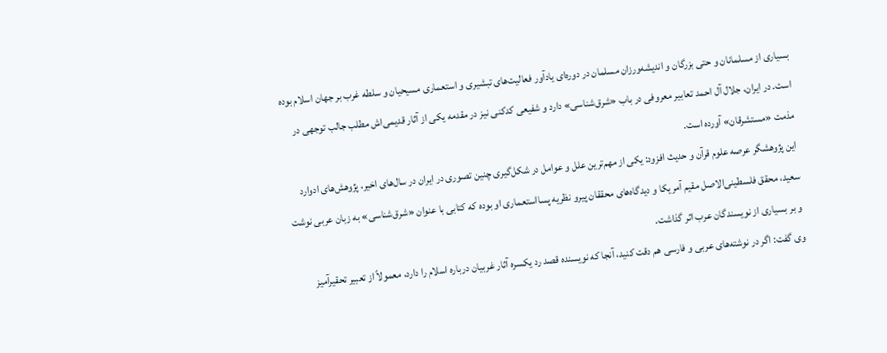بسياری از مسلمانان و حتی بزرگان و انديشه‌ورزان مسلمان در دوره‌ای يادآور فعاليت‌های تبشيری و استعماری مسيحيان و سلطه غرب بر جهان اسلام بوده است. در ايران، جلال آل احمد تعابير معروفی در باب «شرق‌شناسی» دارد و شفيعی كدكنی نيز در مقدمه يكی از آثار قديمی‌اش مطلب جالب توجهی در مذمت «مستشرقان» آورده است.
اين پژوهشگر عرصه علوم قرآن و حديث افزود: يكی از مهم‌ترين علل و عوامل در شكل‌گيری چنين تصوری در ايران در سال‌های اخير، پژوهش‌های ادوارد سعيد، محقق فلسطينی‌الاصل مقيم آمريكا و ديدگاه‌های محققان پيرو نظريه پسااستعماری او بوده كه كتابی با عنوان «شرق‌شناسی» به زبان عربی نوشت و بر بسياری از نويسندگان عرب‌ اثر گذاشت.
وی گفت: اگر در نوشته‌های عربی و فارسی هم دقت كنيد، آنجا كه نويسنده قصد رد يكسره آثار غربيان درباره اسلام را دارد، معمولاً از تعبير تحقيرآميز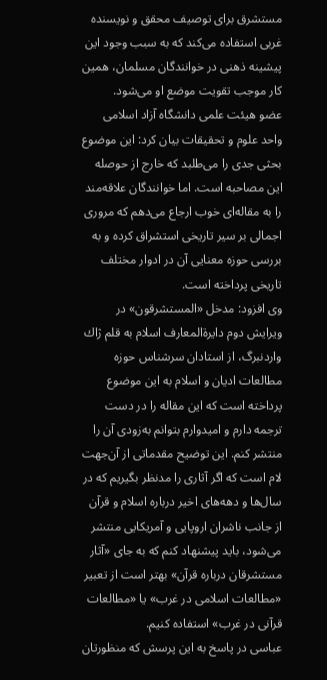مستشرق برای توصيف محقق و نويسنده غربی استفاده می‌كند كه به سبب وجود اين پيشينه ذهنی در خوانندگان مسلمان، همين كار موجب تقويت موضع او می‌شود.
عضو هيئت علمی دانشگاه آزاد اسلامی واحد علوم و تحقيقات بيان كرد: اين موضوع بحثی جدی را می‌طلبد كه خارج از حوصله اين مصاحبه است. اما خوانندگان علاقه‌مند را به مقاله‌ای خوب ارجاع می‌دهم كه مروری اجمالی بر سير تاريخی استشراق كرده و به بررسی حوزه معنايی آن در ادوار مختلف تاريخی پرداخته است.
وی افزود: مدخل «المستشرقون» در ويرايش دوم دايرةالمعارف اسلام به قلم ژاك واردنبرگ، از استادان سرشناس حوزه مطالعات اديان و اسلام به اين موضوع پرداخته است كه اين مقاله را در دست ترجمه دارم و اميدوارم بتوانم به‌زودی آن را منتشر كنم. اين توضيح مقدماتی از آن‌جهت لام است كه اگر آثاری را مدنظر بگيريم كه در سال‌ها و دهه‌های اخير درباره اسلام و قرآن از جانب ناشران اروپايی و آمريكايی منتشر می‌شود، بايد پيشنهاد كنم كه به جای «آثار مستشرقان درباره قرآن» بهتر است از تعبير «مطالعات اسلامی در غرب» يا «مطالعات قرآنی در غرب» استفاده كنيم.
عباسی در پاسخ به اين پرسش كه منظورتان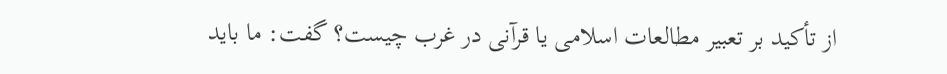از تأكيد بر تعبير مطالعات اسلامی يا قرآنی در غرب چيست؟ گفت: ما بايد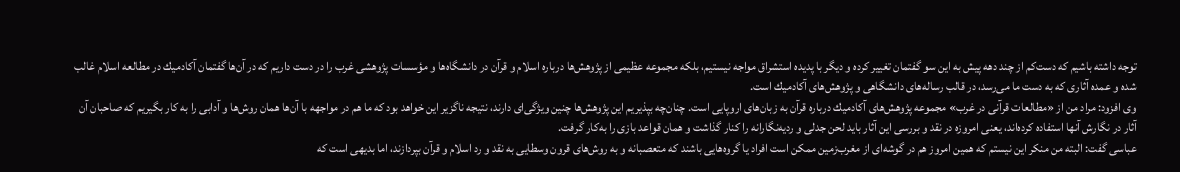توجه داشته باشيم كه دست‌كم از چند دهه پيش به اين سو گفتمان تغيير كرده و ديگر با پديده استشراق مواجه نيستيم، بلكه مجموعه عظيمی از پژوهش‌ها درباره اسلام و قرآن در دانشگاه‌ها و مؤسسات پژوهشی غرب را در دست داريم كه در آن‌ها گفتمان آكادميك در مطالعه اسلام غالب شده و عمده آثاری كه به دست ما می‌رسد، در قالب رساله‌های دانشگاهی و پژوهش‌های آكادميك است.
وی افزود: مراد من از «مطالعات قرآنی در غرب» مجموعه پژوهش‌های آكادميك درباره قرآن به زبان‌های اروپايی است. چنان‌چه بپذيريم اين پژوهش‌ها چنين ويژگی‌ای دارند، نتيجه ناگزير اين خواهد بود كه ما هم در مواجهه با آن‌ها همان روش‌ها و آدابی را به كار بگيريم كه صاحبان آن آثار در نگارش آنها استفاده كرده‌اند، يعنی امروزه در نقد و بررسی اين آثار بايد لحن جدلی و رديه‌نگارانه را كنار گذاشت و همان قواعد بازی را به‌كار گرفت.
عباسی گفت: البته من منكر اين نيستم كه همين امروز هم در گوشه‌ای از مغرب‌زمين ممكن است افراد يا گروه‌هايی باشند كه متعصبانه و به روش‌های قرون وسطايی به نقد و رد اسلام و قرآن بپردازند، اما بديهی است كه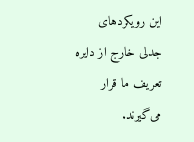اين رويكردهای جدلی خارج از دايره تعريف ما قرار می‌گيرند.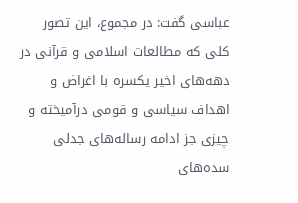عباسی گفت: در مجموع، اين تصور كلی كه مطالعات اسلامی و قرآنی در دهه‌های اخير يكسره با اغراض و اهداف سياسی و قومی درآميخته و چيزی جز ادامه رساله‌‌های جدلی سده‌های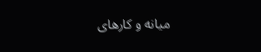ميانه و كارهای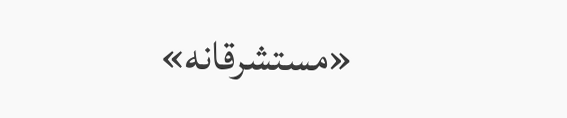«مستشرقانه»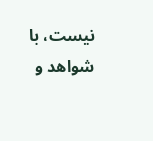نيست، با شواهد و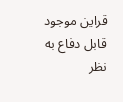قراين موجود قابل دفاع به نظر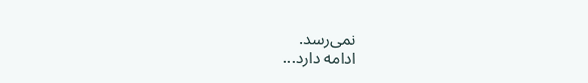نمی‌رسد.
ادامه دارد...